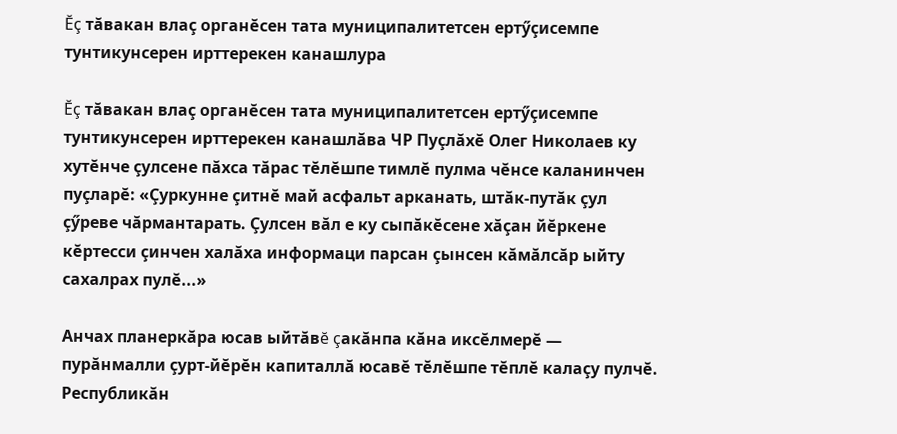Ĕç тăвакан влаç органĕсен тата муниципалитетсен ертӳçисемпе тунтикунсерен ирттерекен канашлура

Ĕç тăвакан влаç органĕсен тата муниципалитетсен ертӳçисемпе тунтикунсерен ирттерекен канашлăва ЧР Пуçлăхĕ Олег Николаев ку хутĕнче çулсене пăхса тăрас тĕлĕшпе тимлĕ пулма чĕнсе каланинчен пуçларĕ: «Çуркунне çитнĕ май асфальт арканать, штăк-путăк çул çӳреве чăрмантарать. Çулсен вăл е ку сыпăкĕсене хăçан йĕркене кĕртесси çинчен халăха информаци парсан çынсен кăмăлсăр ыйту сахалрах пулĕ...»

Анчах планеркăра юсав ыйтăвĕ çакăнпа кăна иксĕлмерĕ — пурăнмалли çурт-йĕрĕн капиталлă юсавĕ тĕлĕшпе тĕплĕ калаçу пулчĕ. Республикăн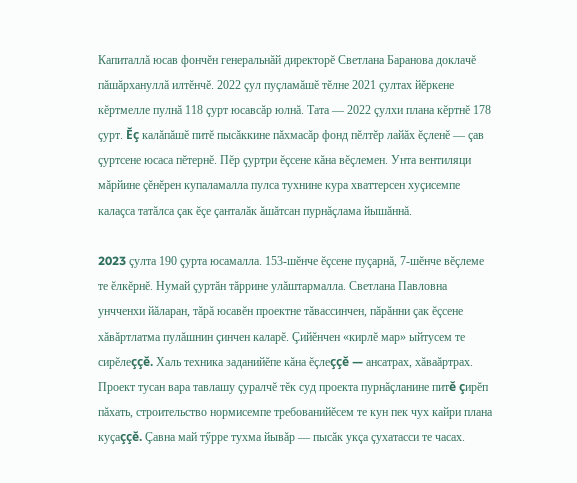Капиталлă юсав фончĕн генеральнăй директорĕ Светлана Баранова доклачĕ пăшăрхануллă илтĕнчĕ. 2022 çул пуçламăшĕ тĕлне 2021 çултах йĕркене кĕртмелле пулнă 118 çурт юсавсăр юлнă. Тата — 2022 çулхи плана кĕртнĕ 178 çурт. Ĕç калăпăшĕ питĕ пысăккине пăхмасăр фонд пĕлтĕр лайăх ĕçленĕ — çав çуртсене юсаса пĕтернĕ. Пĕр çуртри ĕçсене кăна вĕçлемен. Унта вентиляци мăрйине çĕнĕрен купаламалла пулса тухнине кура хваттерсен хуçисемпе калаçса татăлса çак ĕçе çанталăк ăшăтсан пурнăçлама йышăннă.

2023 çулта 190 çурта юсамалла. 153-шĕнче ĕçсене пуçарнă, 7-шĕнче вĕçлеме те ĕлкĕрнĕ. Нумай çуртăн тăррине улăштармалла. Светлана Павловна унчченхи йăларан, тăрă юсавĕн проектне тăвассинчен, пăрăнни çак ĕçсене хăвăртлатма пулăшнин çинчен каларĕ. Çийĕнчен «кирлĕ мар» ыйтусем те сирĕлеççĕ. Халь техника заданийĕпе кăна ĕçлеççĕ — ансатрах, хăваăртрах. Проект тусан вара тавлашу çуралчĕ тĕк суд проекта пурнăçланине питĕ çирĕп пăхать, строительство нормисемпе требованийĕсем те кун пек чух кайри плана куçаççĕ. Çавна май тӳрре тухма йывăр — пысăк укçа çухатасси те часах.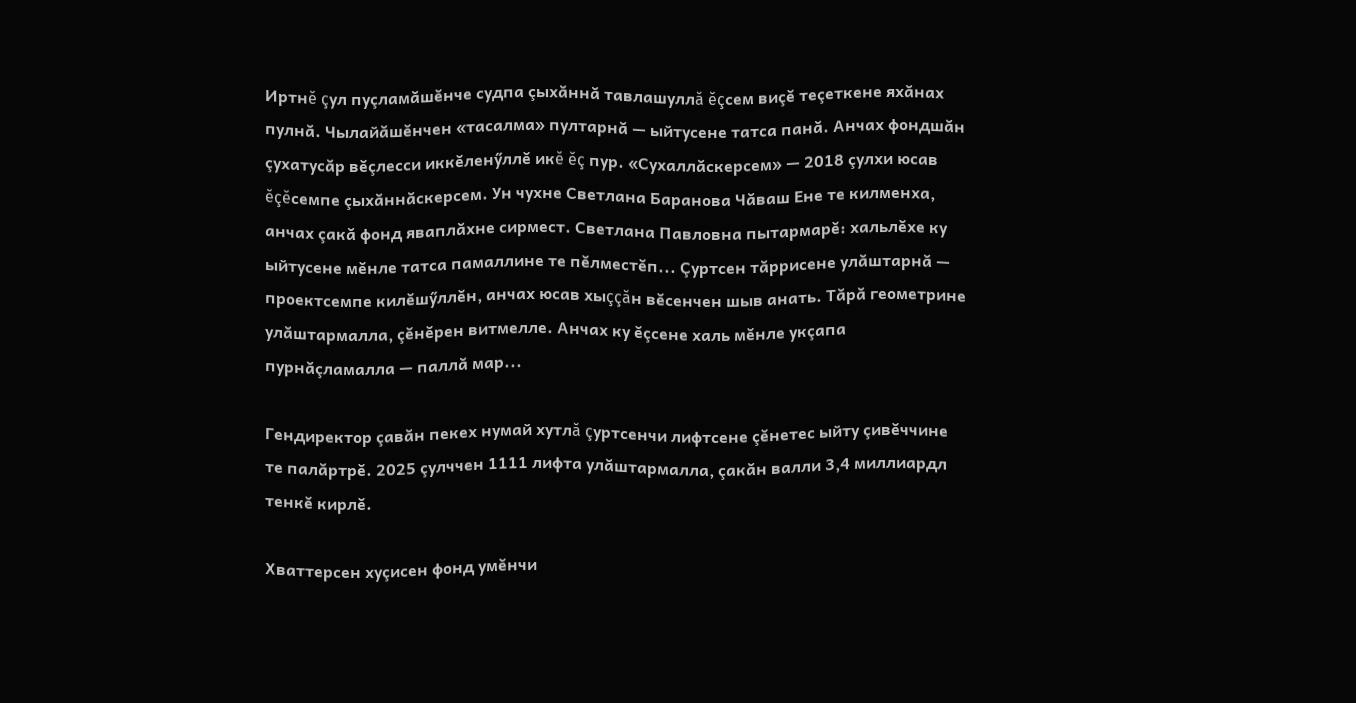Иртнĕ çул пуçламăшĕнче судпа çыхăннă тавлашуллă ĕçсем виçĕ теçеткене яхăнах пулнă. Чылайăшĕнчен «тасалма» пултарнă — ыйтусене татса панă. Анчах фондшăн çухатусăр вĕçлесси иккĕленӳллĕ икĕ ĕç пур. «Сухаллăскерсем» — 2018 çулхи юсав ĕçĕсемпе çыхăннăскерсем. Ун чухне Светлана Баранова Чăваш Ене те килменха, анчах çакă фонд яваплăхне сирмест. Светлана Павловна пытармарĕ: хальлĕхе ку ыйтусене мĕнле татса памаллине те пĕлместĕп... Çуртсен тăррисене улăштарнă — проектсемпе килĕшӳллĕн, анчах юсав хыççăн вĕсенчен шыв анать. Тăрă геометрине улăштармалла, çĕнĕрен витмелле. Анчах ку ĕçсене халь мĕнле укçапа пурнăçламалла — паллă мар...

Гендиректор çавăн пекех нумай хутлă çуртсенчи лифтсене çĕнетес ыйту çивĕччине те палăртрĕ. 2025 çулччен 1111 лифта улăштармалла, çакăн валли 3,4 миллиардл тенкĕ кирлĕ.

Хваттерсен хуçисен фонд умĕнчи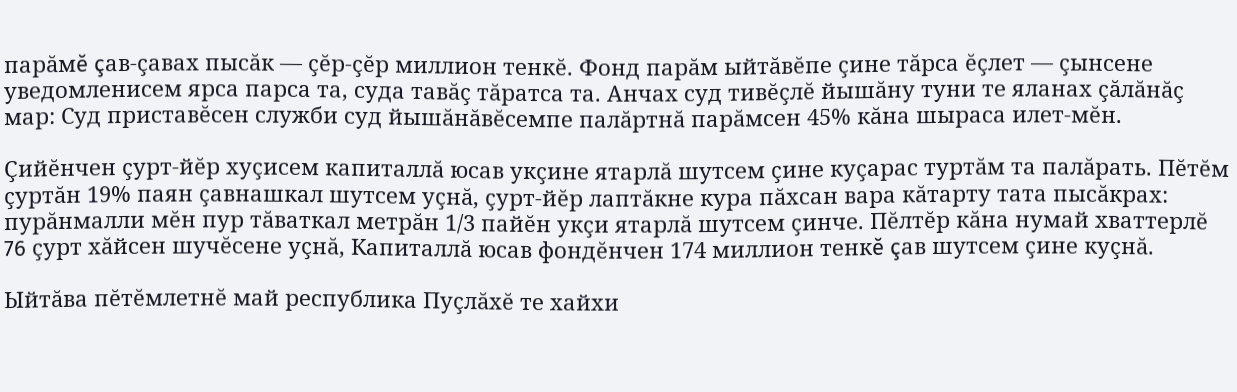парăмĕ çав-çавах пысăк — çĕр-çĕр миллион тенкĕ. Фонд парăм ыйтăвĕпе çине тăрса ĕçлет — çынсене уведомленисем ярса парса та, суда тавăç тăратса та. Анчах суд тивĕçлĕ йышăну туни те яланах çăлăнăç мар: Суд приставĕсен служби суд йышăнăвĕсемпе палăртнă парăмсен 45% кăна шыраса илет-мĕн.

Çийĕнчен çурт-йĕр хуçисем капиталлă юсав укçине ятарлă шутсем çине куçарас туртăм та палăрать. Пĕтĕм çуртăн 19% паян çавнашкал шутсем уçнă, çурт-йĕр лаптăкне кура пăхсан вара кăтарту тата пысăкрах: пурăнмалли мĕн пур тăваткал метрăн 1/3 пайĕн укçи ятарлă шутсем çинче. Пĕлтĕр кăна нумай хваттерлĕ 76 çурт хăйсен шучĕсене уçнă, Капиталлă юсав фондĕнчен 174 миллион тенкĕ çав шутсем çине куçнă.

Ыйтăва пĕтĕмлетнĕ май республика Пуçлăхĕ те хайхи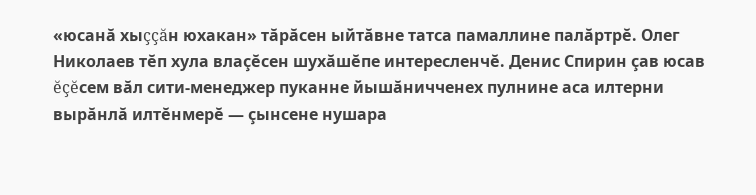«юсанă хыççăн юхакан» тăрăсен ыйтăвне татса памаллине палăртрĕ. Олег Николаев тĕп хула влаçĕсен шухăшĕпе интересленчĕ. Денис Спирин çав юсав ĕçĕсем вăл сити-менеджер пуканне йышăничченех пулнине аса илтерни вырăнлă илтĕнмерĕ — çынсене нушара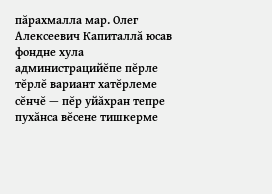пăрахмалла мар. Олег Алексеевич Капиталлă юсав фондне хула администрацийĕпе пĕрле тĕрлĕ вариант хатĕрлеме сĕнчĕ — пĕр уйăхран тепре пухăнса вĕсене тишкерме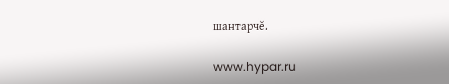шантарчĕ.

www.hypar.ru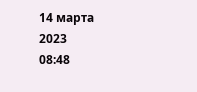14 марта 2023
08:48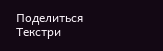Поделиться
Текстри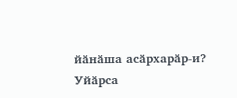йӑнӑша асӑрхарӑр-и?
Уйӑрса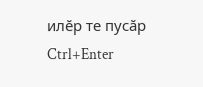илӗр те пусӑр Ctrl+Enter